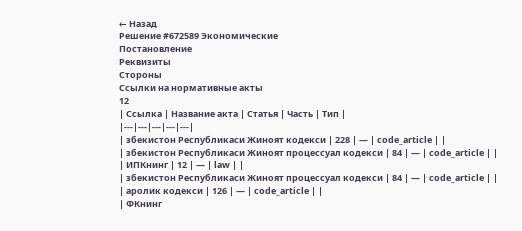← Назад
Решение #672589 Экономические
Постановление
Реквизиты
Стороны
Ссылки на нормативные акты
12
| Ссылка | Название акта | Статья | Часть | Тип |
|---|---|---|---|---|
| збекистон Республикаси Жиноят кодекси | 228 | — | code_article | |
| збекистон Республикаси Жиноят процессуал кодекси | 84 | — | code_article | |
| ИПКнинг | 12 | — | law | |
| збекистон Республикаси Жиноят процессуал кодекси | 84 | — | code_article | |
| аролик кодекси | 126 | — | code_article | |
| ФКнинг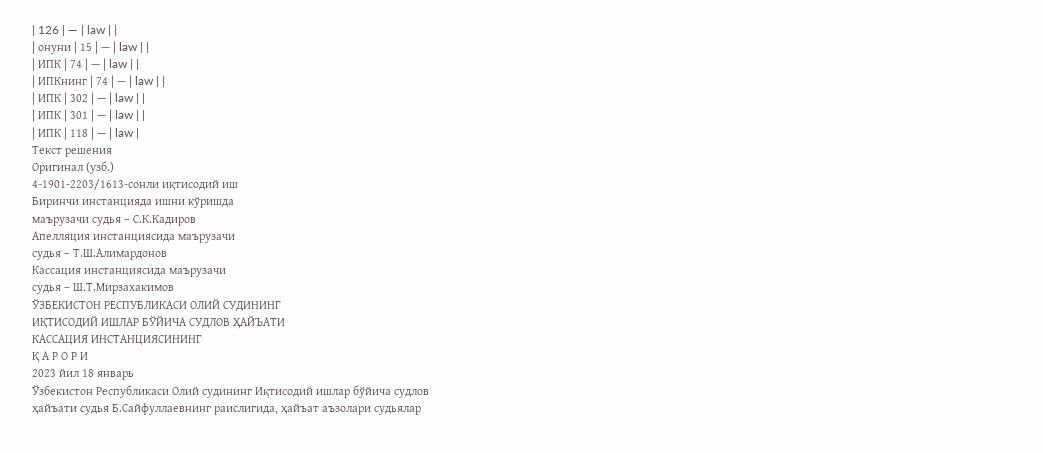| 126 | — | law | |
| онуни | 15 | — | law | |
| ИПК | 74 | — | law | |
| ИПКнинг | 74 | — | law | |
| ИПК | 302 | — | law | |
| ИПК | 301 | — | law | |
| ИПК | 118 | — | law |
Текст решения
Оригинал (узб.)
4-1901-2203/1613-сонли иқтисодий иш
Биринчи инстанцияда ишни кўришда
маърузачи судья – С.К.Кадиров
Апелляция инстанциясида маърузачи
судья – Т.Ш.Алимардонов
Кассация инстанциясида маърузачи
судья – Ш.Т.Мирзахакимов
ЎЗБЕКИСТОН РЕСПУБЛИКАСИ ОЛИЙ СУДИНИНГ
ИҚТИСОДИЙ ИШЛАР БЎЙИЧА СУДЛОВ ҲАЙЪАТИ
КАССАЦИЯ ИНСТАНЦИЯСИНИНГ
Қ А Р О Р И
2023 йил 18 январь
Ўзбекистон Республикаси Олий судининг Иқтисодий ишлар бўйича судлов
ҳайъати судья Б.Сайфуллаевнинг раислигида, ҳайъат аъзолари судьялар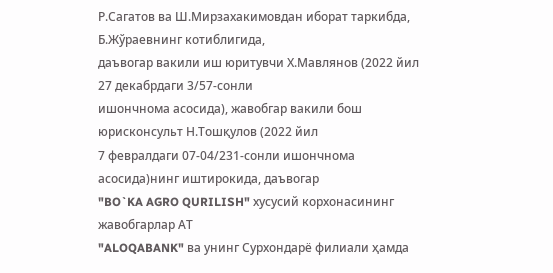Р.Сагатов ва Ш.Мирзахакимовдан иборат таркибда, Б.Жўраевнинг котиблигида,
даъвогар вакили иш юритувчи Х.Мавлянов (2022 йил 27 декабрдаги 3/57-сонли
ишончнома асосида), жавобгар вакили бош юрисконсульт Н.Тошқулов (2022 йил
7 февралдаги 07-04/231-сонли ишончнома асосида)нинг иштирокида, даъвогар
"BO`KA AGRO QURILISH" хусусий корхонасининг жавобгарлар АТ
"ALOQABANK" ва унинг Сурхондарё филиали ҳамда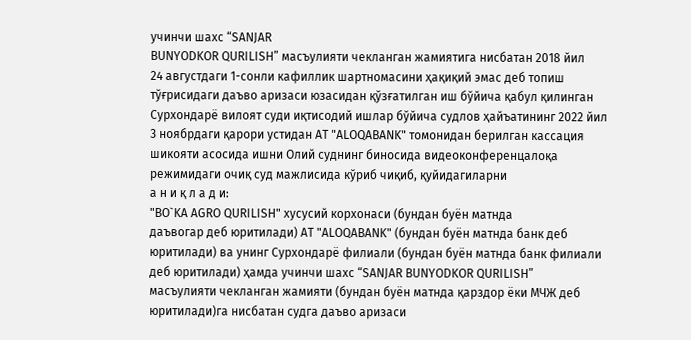учинчи шахс “SANJAR
BUNYODKOR QURILISH” масъулияти чекланган жамиятига нисбатан 2018 йил
24 августдаги 1-сонли кафиллик шартномасини ҳақиқий эмас деб топиш
тўғрисидаги даъво аризаси юзасидан қўзғатилган иш бўйича қабул қилинган
Сурхондарё вилоят суди иқтисодий ишлар бўйича судлов ҳайъатининг 2022 йил
3 ноябрдаги қарори устидан АТ "ALOQABANK" томонидан берилган кассация
шикояти асосида ишни Олий суднинг биносида видеоконференцалоқа
режимидаги очиқ суд мажлисида кўриб чиқиб, қуйидагиларни
а н и қ л а д и:
"BO`KA AGRO QURILISH" хусусий корхонаси (бундан буён матнда
даъвогар деб юритилади) АТ "ALOQABANK" (бундан буён матнда банк деб
юритилади) ва унинг Сурхондарё филиали (бундан буён матнда банк филиали
деб юритилади) ҳамда учинчи шахс “SANJAR BUNYODKOR QURILISH”
масъулияти чекланган жамияти (бундан буён матнда қарздор ёки МЧЖ деб
юритилади)га нисбатан судга даъво аризаси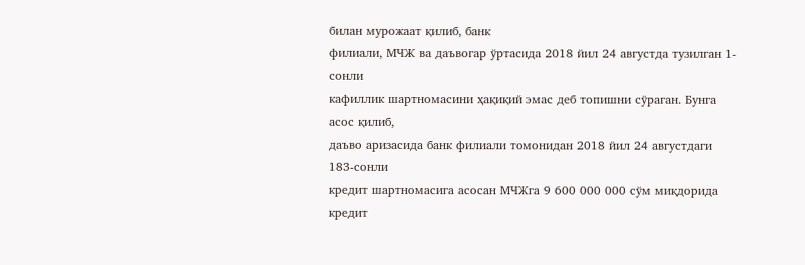билан мурожаат қилиб, банк
филиали, МЧЖ ва даъвогар ўртасида 2018 йил 24 августда тузилган 1-сонли
кафиллик шартномасини ҳақиқий эмас деб топишни сўраган. Бунга асос қилиб,
даъво аризасида банк филиали томонидан 2018 йил 24 августдаги 183-сонли
кредит шартномасига асосан МЧЖга 9 600 000 000 сўм миқдорида кредит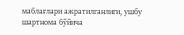маблағлари ажратилганлиги, ушбу шартнома бўйича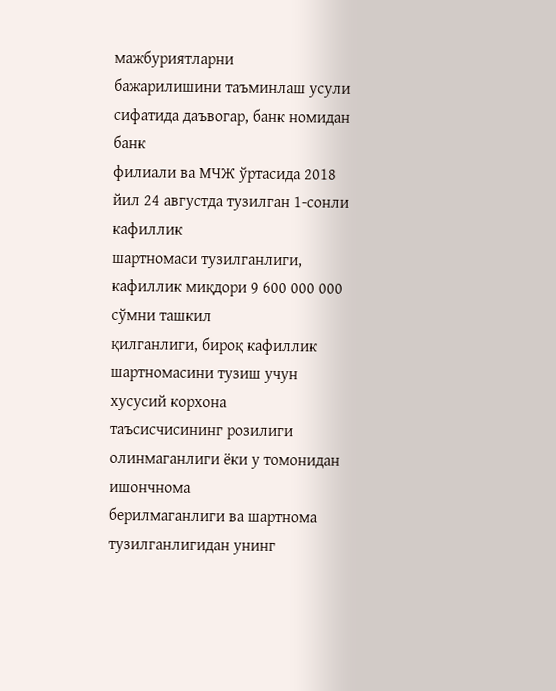мажбуриятларни
бажарилишини таъминлаш усули сифатида даъвогар, банк номидан банк
филиали ва МЧЖ ўртасида 2018 йил 24 августда тузилган 1-сонли кафиллик
шартномаси тузилганлиги, кафиллик миқдори 9 600 000 000 сўмни ташкил
қилганлиги, бироқ кафиллик шартномасини тузиш учун хусусий корхона
таъсисчисининг розилиги олинмаганлиги ёки у томонидан ишончнома
берилмаганлиги ва шартнома тузилганлигидан унинг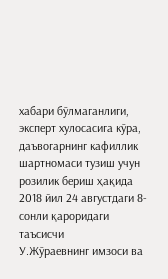хабари бўлмаганлиги,
эксперт хулосасига кўра, даъвогарнинг кафиллик шартномаси тузиш учун
розилик бериш ҳақида 2018 йил 24 августдаги 8-сонли қароридаги таъсисчи
У.Жўраевнинг имзоси ва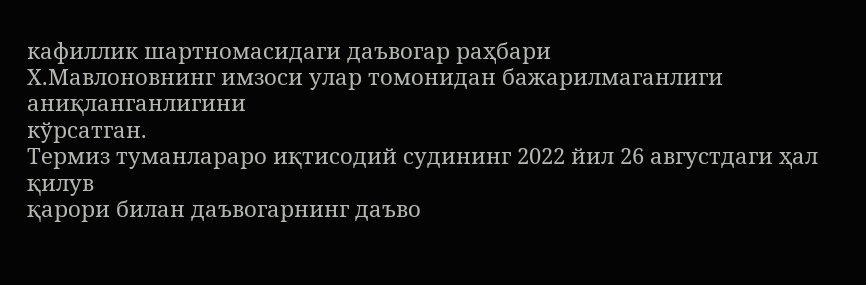кафиллик шартномасидаги даъвогар раҳбари
Х.Мавлоновнинг имзоси улар томонидан бажарилмаганлиги аниқланганлигини
кўрсатган.
Термиз туманлараро иқтисодий судининг 2022 йил 26 августдаги ҳал қилув
қарори билан даъвогарнинг даъво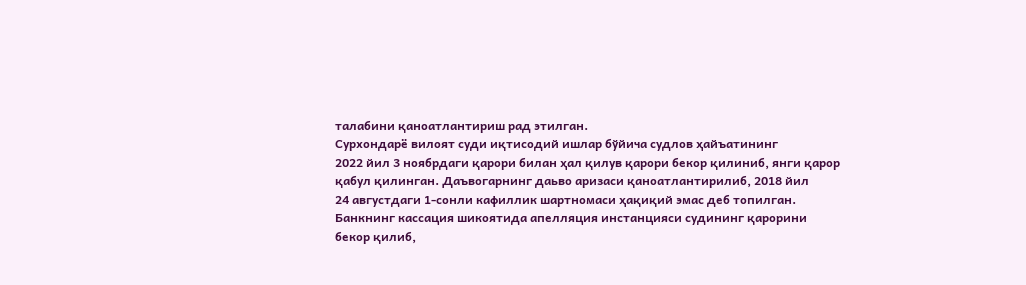талабини қаноатлантириш рад этилган.
Сурхондарё вилоят суди иқтисодий ишлар бўйича судлов ҳайъатининг
2022 йил 3 ноябрдаги қарори билан ҳал қилув қарори бекор қилиниб, янги қарор
қабул қилинган. Даъвогарнинг даьво аризаси қаноатлантирилиб, 2018 йил
24 августдаги 1-сонли кафиллик шартномаси ҳақиқий эмас деб топилган.
Банкнинг кассация шикоятида апелляция инстанцияси судининг қарорини
бекор қилиб,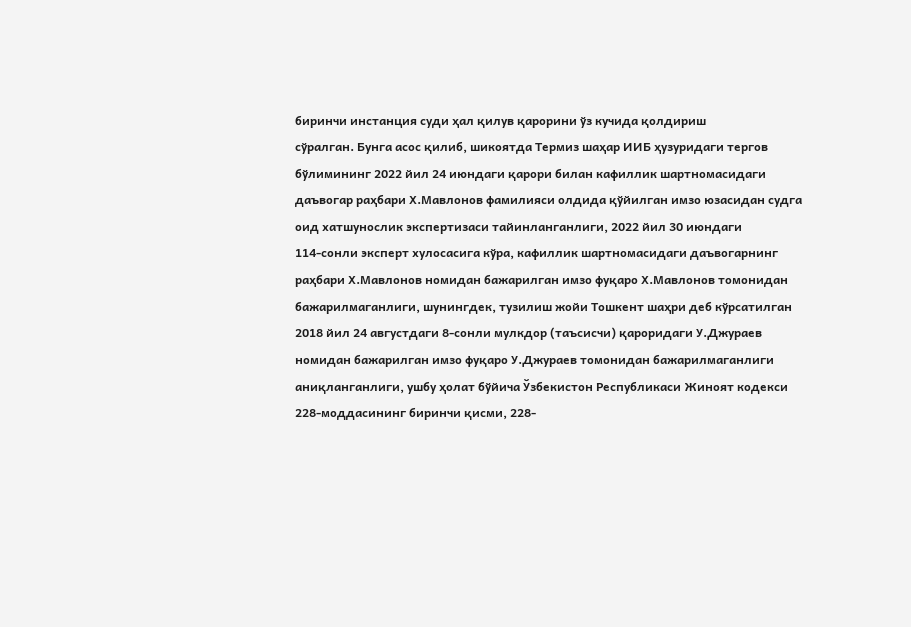биринчи инстанция суди ҳал қилув қарорини ўз кучида қолдириш
сўралган. Бунга асос қилиб, шикоятда Термиз шаҳар ИИБ ҳузуридаги тергов
бўлимининг 2022 йил 24 июндаги қарори билан кафиллик шартномасидаги
даъвогар раҳбари Х.Мавлонов фамилияси олдида қўйилган имзо юзасидан судга
оид хатшунослик экспертизаси тайинланганлиги, 2022 йил 30 июндаги
114-сонли эксперт хулосасига кўра, кафиллик шартномасидаги даъвогарнинг
раҳбари Х.Мавлонов номидан бажарилган имзо фуқаро Х.Мавлонов томонидан
бажарилмаганлиги, шунингдек, тузилиш жойи Тошкент шаҳри деб кўрсатилган
2018 йил 24 августдаги 8-сонли мулкдор (таъсисчи) қароридаги У.Джураев
номидан бажарилган имзо фуқаро У.Джураев томонидан бажарилмаганлиги
аниқланганлиги, ушбу ҳолат бўйича Ўзбекистон Республикаси Жиноят кодекси
228-моддасининг биринчи қисми, 228-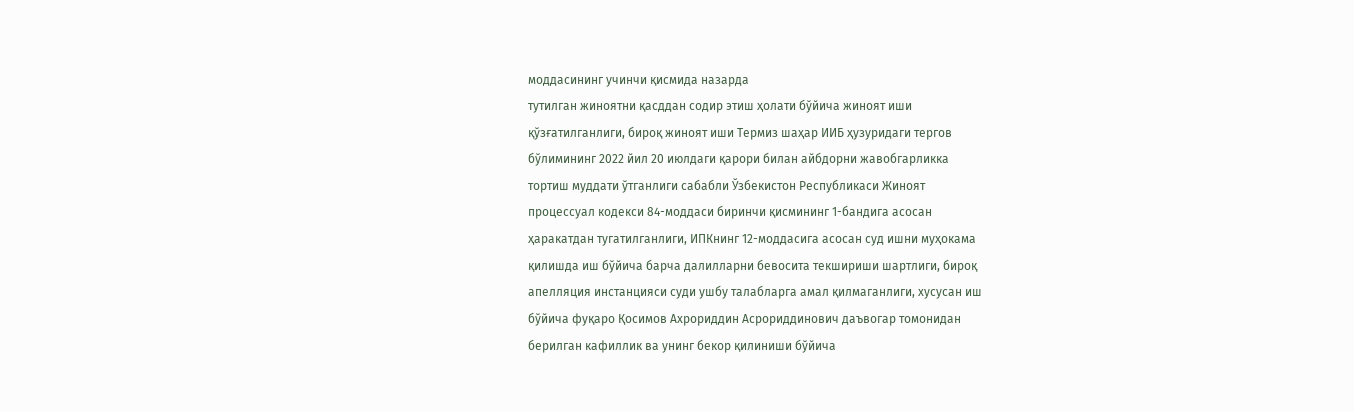моддасининг учинчи қисмида назарда
тутилган жиноятни қасддан содир этиш ҳолати бўйича жиноят иши
қўзғатилганлиги, бироқ жиноят иши Термиз шаҳар ИИБ ҳузуридаги тергов
бўлимининг 2022 йил 20 июлдаги қарори билан айбдорни жавобгарликка
тортиш муддати ўтганлиги сабабли Ўзбекистон Республикаси Жиноят
процессуал кодекси 84-моддаси биринчи қисмининг 1-бандига асосан
ҳаракатдан тугатилганлиги, ИПКнинг 12-моддасига асосан суд ишни муҳокама
қилишда иш бўйича барча далилларни бевосита текшириши шартлиги, бироқ
апелляция инстанцияси суди ушбу талабларга амал қилмаганлиги, хусусан иш
бўйича фуқаро Қосимов Ахрориддин Асрориддинович даъвогар томонидан
берилган кафиллик ва унинг бекор қилиниши бўйича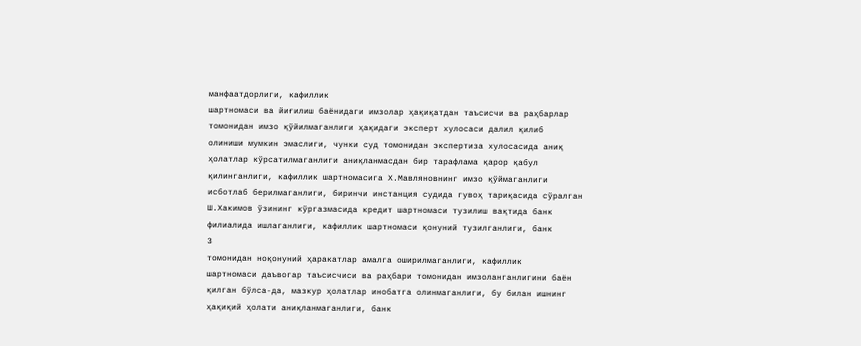манфаатдорлиги, кафиллик
шартномаси ва йиғилиш баёнидаги имзолар ҳақиқатдан таъсисчи ва раҳбарлар
томонидан имзо қўйилмаганлиги ҳақидаги эксперт хулосаси далил қилиб
олиниши мумкин эмаслиги, чунки суд томонидан экспертиза хулосасида аниқ
ҳолатлар кўрсатилмаганлиги аниқланмасдан бир тарафлама қарор қабул
қилинганлиги, кафиллик шартномасига Х.Мавляновнинг имзо қўймаганлиги
исботлаб берилмаганлиги, биринчи инстанция судида гувоҳ тариқасида сўралган
Ш.Хакимов ўзининг кўргазмасида кредит шартномаси тузилиш вақтида банк
филиалида ишлаганлиги, кафиллик шартномаси қонуний тузилганлиги, банк
3
томонидан ноқонуний ҳаракатлар амалга оширилмаганлиги, кафиллик
шартномаси даъвогар таъсисчиси ва раҳбари томонидан имзоланганлигини баён
қилган бўлса-да, мазкур ҳолатлар инобатга олинмаганлиги, бу билан ишнинг
ҳақиқий ҳолати аниқланмаганлиги, банк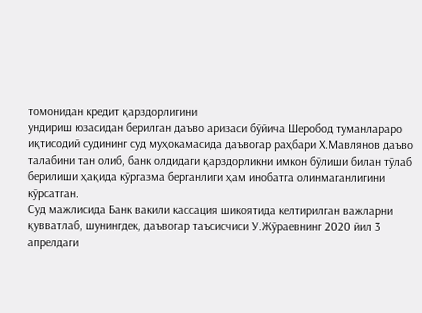томонидан кредит қарздорлигини
ундириш юзасидан берилган даъво аризаси бўйича Шеробод туманлараро
иқтисодий судининг суд муҳокамасида даъвогар раҳбари Х.Мавлянов даъво
талабини тан олиб, банк олдидаги қарздорликни имкон бўлиши билан тўлаб
берилиши ҳақида кўргазма берганлиги ҳам инобатга олинмаганлигини
кўрсатган.
Суд мажлисида Банк вакили кассация шикоятида келтирилган важларни
қувватлаб, шунингдек, даъвогар таъсисчиси У.Жўраевнинг 2020 йил 3 апрелдаги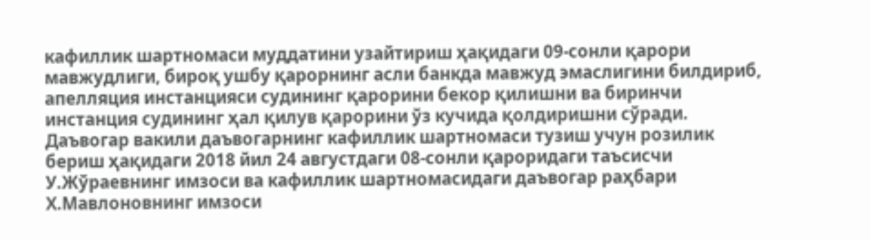кафиллик шартномаси муддатини узайтириш ҳақидаги 09-сонли қарори
мавжудлиги, бироқ ушбу қарорнинг асли банкда мавжуд эмаслигини билдириб,
апелляция инстанцияси судининг қарорини бекор қилишни ва биринчи
инстанция судининг ҳал қилув қарорини ўз кучида қолдиришни сўради.
Даъвогар вакили даъвогарнинг кафиллик шартномаси тузиш учун розилик
бериш ҳақидаги 2018 йил 24 августдаги 08-сонли қароридаги таъсисчи
У.Жўраевнинг имзоси ва кафиллик шартномасидаги даъвогар раҳбари
Х.Мавлоновнинг имзоси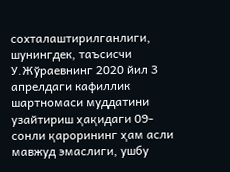сохталаштирилганлиги, шунингдек, таъсисчи
У.Жўраевнинг 2020 йил 3 апрелдаги кафиллик шартномаси муддатини
узайтириш ҳақидаги 09-сонли қарорининг ҳам асли мавжуд эмаслиги, ушбу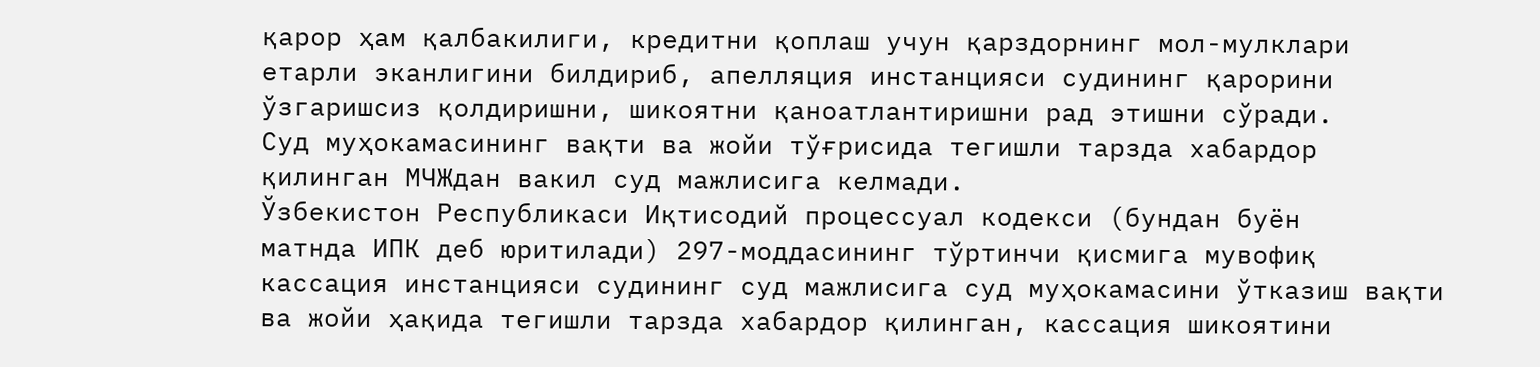қарор ҳам қалбакилиги, кредитни қоплаш учун қарздорнинг мол-мулклари
етарли эканлигини билдириб, апелляция инстанцияси судининг қарорини
ўзгаришсиз қолдиришни, шикоятни қаноатлантиришни рад этишни сўради.
Суд муҳокамасининг вақти ва жойи тўғрисида тегишли тарзда хабардор
қилинган МЧЖдан вакил суд мажлисига келмади.
Ўзбекистон Республикаси Иқтисодий процессуал кодекси (бундан буён
матнда ИПК деб юритилади) 297-моддасининг тўртинчи қисмига мувофиқ
кассация инстанцияси судининг суд мажлисига суд муҳокамасини ўтказиш вақти
ва жойи ҳақида тегишли тарзда хабардор қилинган, кассация шикоятини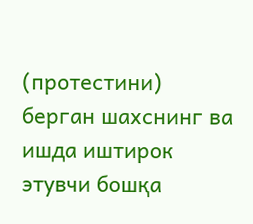(протестини) берган шахснинг ва ишда иштирок этувчи бошқа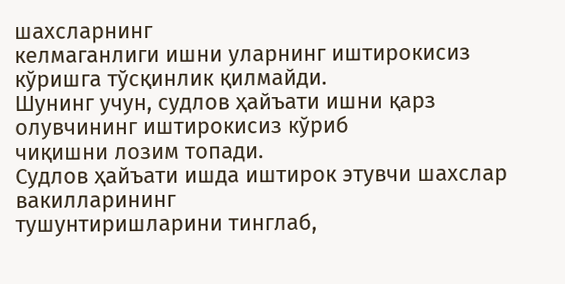шахсларнинг
келмаганлиги ишни уларнинг иштирокисиз кўришга тўсқинлик қилмайди.
Шунинг учун, судлов ҳайъати ишни қарз олувчининг иштирокисиз кўриб
чиқишни лозим топади.
Судлов ҳайъати ишда иштирок этувчи шахслар вакилларининг
тушунтиришларини тинглаб,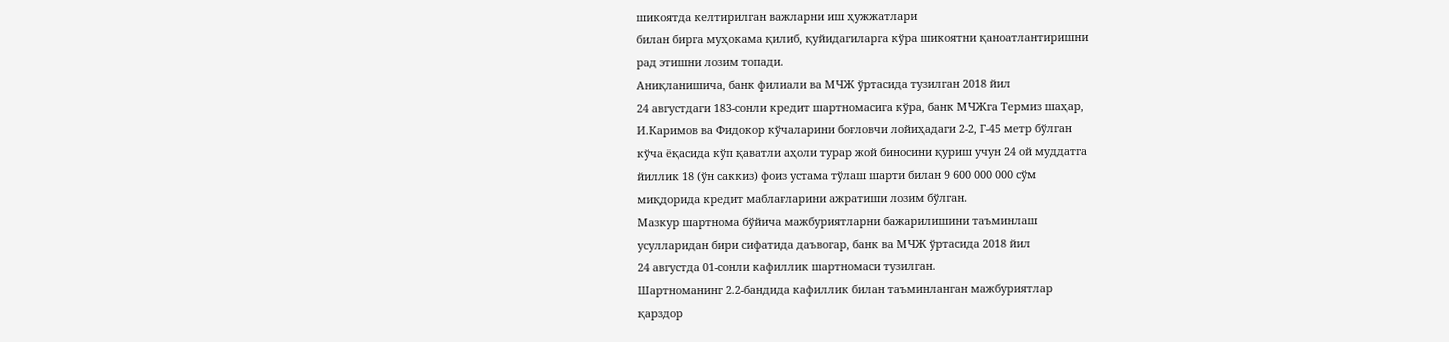шикоятда келтирилган важларни иш ҳужжатлари
билан бирга муҳокама қилиб, қуйидагиларга кўра шикоятни қаноатлантиришни
рад этишни лозим топади.
Аниқланишича, банк филиали ва МЧЖ ўртасида тузилган 2018 йил
24 августдаги 183-сонли кредит шартномасига кўра, банк МЧЖга Термиз шаҳар,
И.Каримов ва Фидокор кўчаларини боғловчи лойиҳадаги 2-2, Г-45 метр бўлган
кўча ёқасида кўп қаватли аҳоли турар жой биносини қуриш учун 24 ой муддатга
йиллик 18 (ўн саккиз) фоиз устама тўлаш шарти билан 9 600 000 000 сўм
миқдорида кредит маблағларини ажратиши лозим бўлган.
Мазкур шартнома бўйича мажбуриятларни бажарилишини таъминлаш
усулларидан бири сифатида даъвогар, банк ва МЧЖ ўртасида 2018 йил
24 августда 01-сонли кафиллик шартномаси тузилган.
Шартноманинг 2.2-бандида кафиллик билан таъминланган мажбуриятлар
қарздор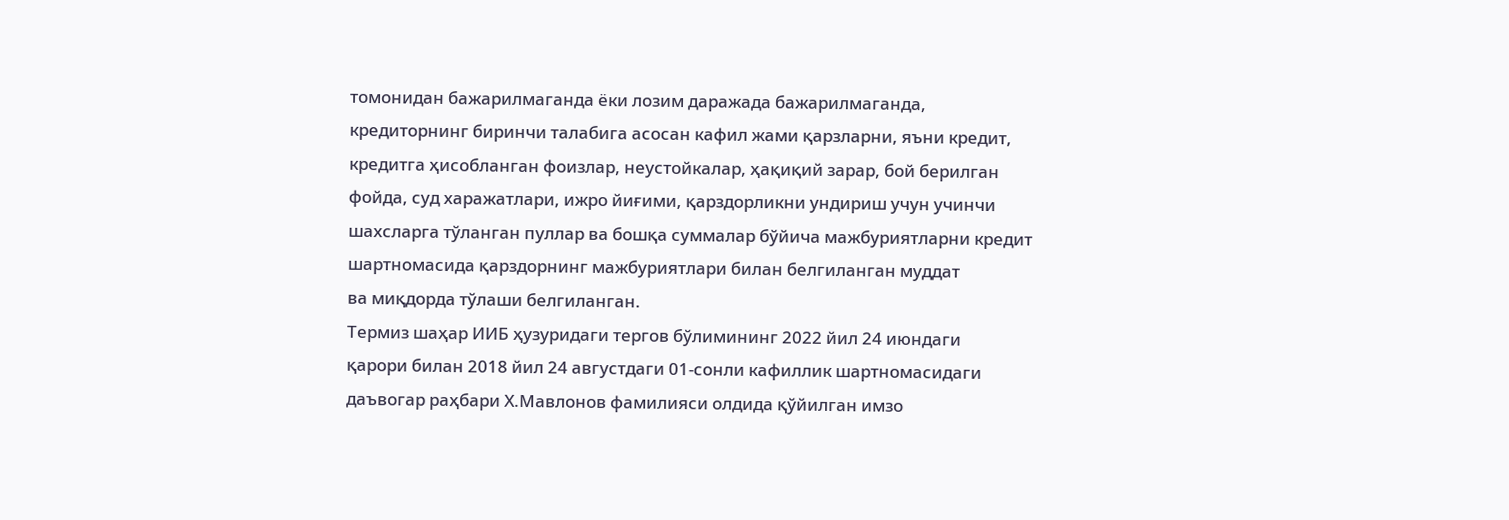томонидан бажарилмаганда ёки лозим даражада бажарилмаганда,
кредиторнинг биринчи талабига асосан кафил жами қарзларни, яъни кредит,
кредитга ҳисобланган фоизлар, неустойкалар, ҳақиқий зарар, бой берилган
фойда, суд харажатлари, ижро йиғими, қарздорликни ундириш учун учинчи
шахсларга тўланган пуллар ва бошқа суммалар бўйича мажбуриятларни кредит
шартномасида қарздорнинг мажбуриятлари билан белгиланган муддат
ва миқдорда тўлаши белгиланган.
Термиз шаҳар ИИБ ҳузуридаги тергов бўлимининг 2022 йил 24 июндаги
қарори билан 2018 йил 24 августдаги 01-сонли кафиллик шартномасидаги
даъвогар раҳбари Х.Мавлонов фамилияси олдида қўйилган имзо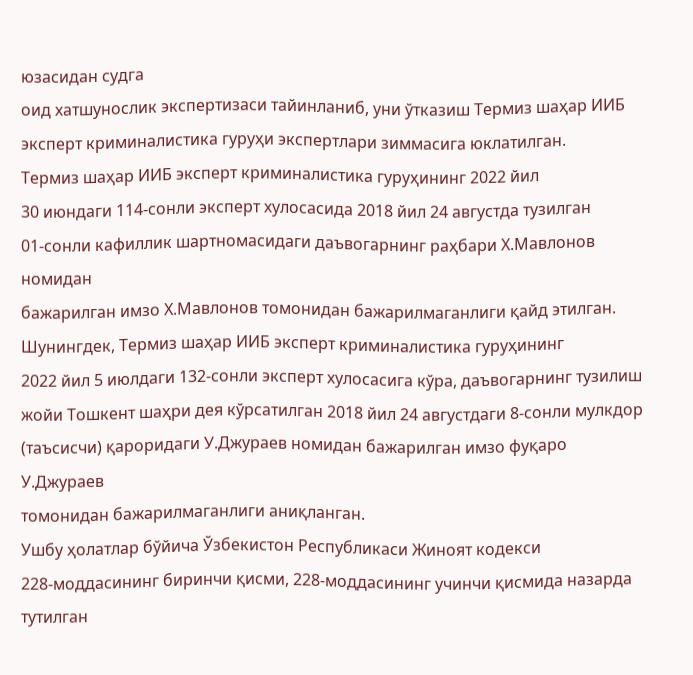юзасидан судга
оид хатшунослик экспертизаси тайинланиб, уни ўтказиш Термиз шаҳар ИИБ
эксперт криминалистика гуруҳи экспертлари зиммасига юклатилган.
Термиз шаҳар ИИБ эксперт криминалистика гуруҳининг 2022 йил
30 июндаги 114-сонли эксперт хулосасида 2018 йил 24 августда тузилган
01-сонли кафиллик шартномасидаги даъвогарнинг раҳбари Х.Мавлонов номидан
бажарилган имзо Х.Мавлонов томонидан бажарилмаганлиги қайд этилган.
Шунингдек, Термиз шаҳар ИИБ эксперт криминалистика гуруҳининг
2022 йил 5 июлдаги 132-сонли эксперт хулосасига кўра, даъвогарнинг тузилиш
жойи Тошкент шаҳри дея кўрсатилган 2018 йил 24 августдаги 8-сонли мулкдор
(таъсисчи) қароридаги У.Джураев номидан бажарилган имзо фуқаро У.Джураев
томонидан бажарилмаганлиги аниқланган.
Ушбу ҳолатлар бўйича Ўзбекистон Республикаси Жиноят кодекси
228-моддасининг биринчи қисми, 228-моддасининг учинчи қисмида назарда
тутилган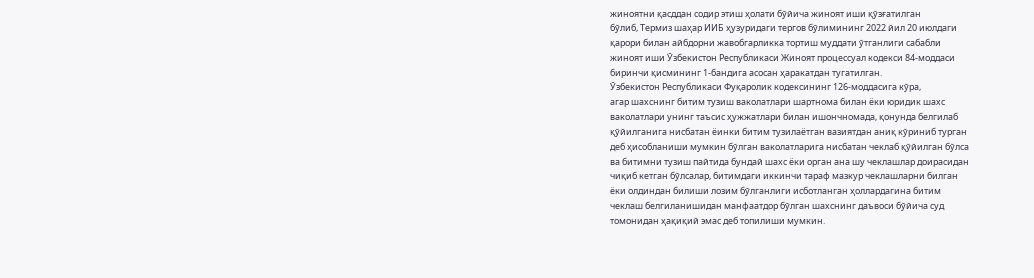жиноятни қасддан содир этиш ҳолати бўйича жиноят иши қўзғатилган
бўлиб, Термиз шаҳар ИИБ ҳузуридаги тергов бўлимининг 2022 йил 20 июлдаги
қарори билан айбдорни жавобгарликка тортиш муддати ўтганлиги сабабли
жиноят иши Ўзбекистон Республикаси Жиноят процессуал кодекси 84-моддаси
биринчи қисмининг 1-бандига асосан ҳаракатдан тугатилган.
Ўзбекистон Республикаси Фуқаролик кодексининг 126-моддасига кўра,
агар шахснинг битим тузиш ваколатлари шартнома билан ёки юридик шахс
ваколатлари унинг таъсис ҳужжатлари билан ишончномада, қонунда белгилаб
қўйилганига нисбатан ёинки битим тузилаётган вазиятдан аниқ кўриниб турган
деб ҳисобланиши мумкин бўлган ваколатларига нисбатан чеклаб қўйилган бўлса
ва битимни тузиш пайтида бундай шахс ёки орган ана шу чеклашлар доирасидан
чиқиб кетган бўлсалар, битимдаги иккинчи тараф мазкур чеклашларни билган
ёки олдиндан билиши лозим бўлганлиги исботланган ҳоллардагина битим
чеклаш белгиланишидан манфаатдор бўлган шахснинг даъвоси бўйича суд
томонидан ҳақиқий эмас деб топилиши мумкин.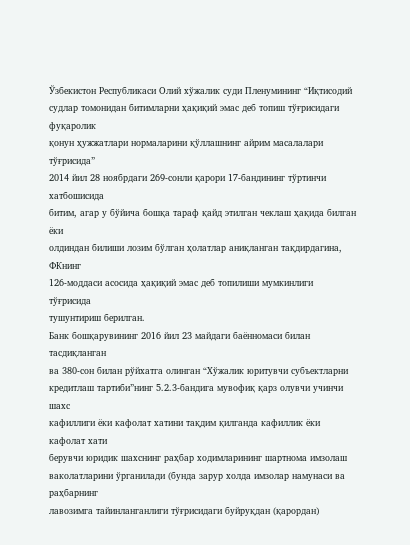Ўзбекистон Республикаси Олий хўжалик суди Пленумининг “Иқтисодий
судлар томонидан битимларни ҳақиқий эмас деб топиш тўғрисидаги фуқаролик
қонун ҳужжатлари нормаларини қўллашнинг айрим масалалари тўғрисида”
2014 йил 28 ноябрдаги 269-сонли қарори 17-бандининг тўртинчи хатбошисида
битим, агар у бўйича бошқа тараф қайд этилган чеклаш ҳақида билган ёки
олдиндан билиши лозим бўлган ҳолатлар аниқланган тақдирдагина, ФКнинг
126-моддаси асосида ҳақиқий эмас деб топилиши мумкинлиги тўғрисида
тушунтириш берилган.
Банк бошқарувининг 2016 йил 23 майдаги баённомаси билан тасдиқланган
ва 380-сон билан рўйхатга олинган “Хўжалик юритувчи субъектларни
кредитлаш тартиби”нинг 5.2.3-бандига мувофиқ қарз олувчи учинчи шахс
кафиллиги ёки кафолат хатини тақдим қилганда кафиллик ёки кафолат хати
берувчи юридик шахснинг раҳбар ходимларининг шартнома имзолаш
ваколатларини ўрганилади (бунда зарур холда имзолар намунаси ва раҳбарнинг
лавозимга тайинланганлиги тўғрисидаги буйруқдан (қарордан)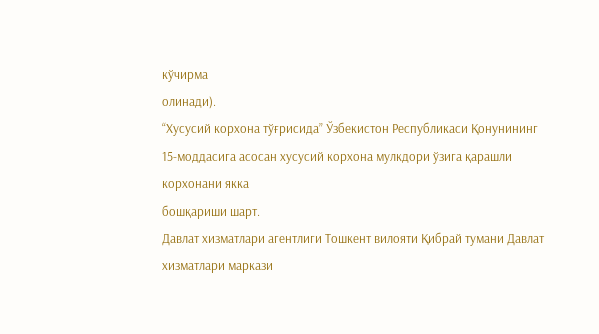кўчирма
олинади).
“Хусусий корхона тўғрисида” Ўзбекистон Республикаси Қонунининг
15-моддасига асосан хусусий корхона мулкдори ўзига қарашли корхонани якка
бошқариши шарт.
Давлат хизматлари агентлиги Тошкент вилояти Қибрай тумани Давлат
хизматлари маркази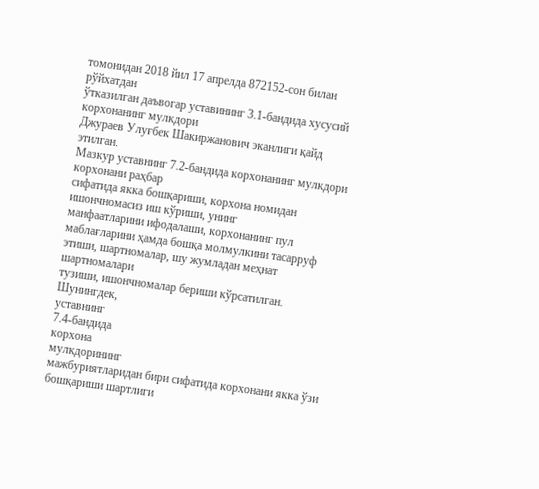томонидан 2018 йил 17 апрелда 872152-сон билан рўйхатдан
ўтказилган даъвогар уставининг 3.1-бандида хусусий корхонанинг мулкдори
Джураев Улуғбек Шакиржанович эканлиги қайд этилган.
Мазкур уставнинг 7.2-бандида корхонанинг мулкдори корхонани раҳбар
сифатида якка бошқариши, корхона номидан ишончномасиз иш кўриши, унинг
манфаатларини ифодалаши, корхонанинг пул маблағларини ҳамда бошқа молмулкини тасарруф этиши, шартномалар, шу жумладан меҳнат шартномалари
тузиши, ишончномалар бериши кўрсатилган.
Шунингдек,
уставнинг
7.4-бандида
корхона
мулкдорининг
мажбуриятларидан бири сифатида корхонани якка ўзи бошқариши шартлиги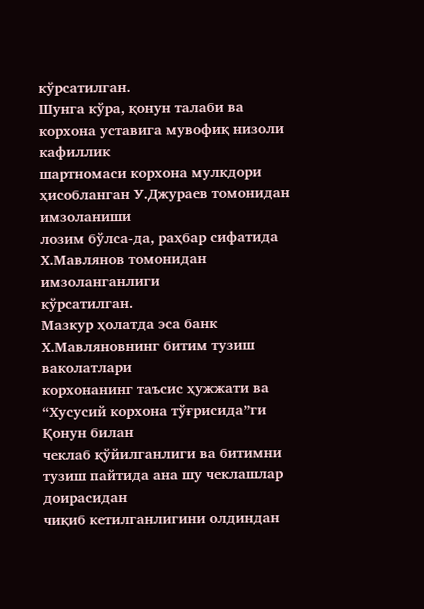кўрсатилган.
Шунга кўра, қонун талаби ва корхона уставига мувофиқ низоли кафиллик
шартномаси корхона мулкдори ҳисобланган У.Джураев томонидан имзоланиши
лозим бўлса-да, раҳбар сифатида Х.Мавлянов томонидан имзоланганлиги
кўрсатилган.
Мазкур ҳолатда эса банк Х.Мавляновнинг битим тузиш ваколатлари
корхонанинг таъсис ҳужжати ва “Хусусий корхона тўғрисида”ги Қонун билан
чеклаб қўйилганлиги ва битимни тузиш пайтида ана шу чеклашлар доирасидан
чиқиб кетилганлигини олдиндан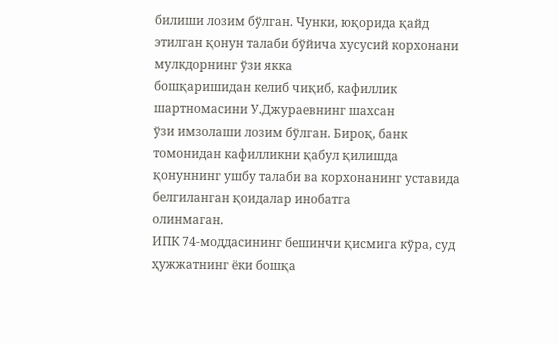билиши лозим бўлган. Чунки, юқорида қайд
этилган қонун талаби бўйича хусусий корхонани мулкдорнинг ўзи якка
бошқаришидан келиб чиқиб, кафиллик шартномасини У.Джураевнинг шахсан
ўзи имзолаши лозим бўлган. Бироқ, банк томонидан кафилликни қабул қилишда
қонуннинг ушбу талаби ва корхонанинг уставида белгиланган қоидалар инобатга
олинмаган.
ИПК 74-моддасининг бешинчи қисмига кўра, суд ҳужжатнинг ёки бошқа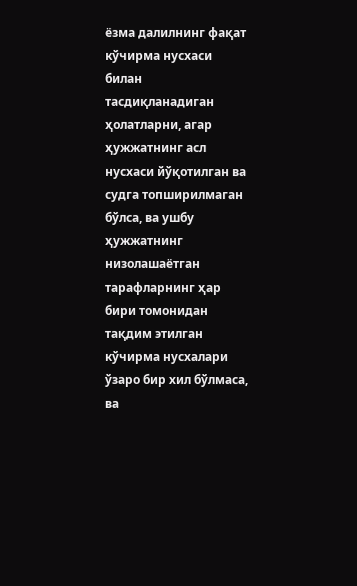ёзма далилнинг фақат кўчирма нусхаси билан тасдиқланадиган ҳолатларни, агар
ҳужжатнинг асл нусхаси йўқотилган ва судга топширилмаган бўлса, ва ушбу
ҳужжатнинг низолашаётган тарафларнинг ҳар бири томонидан тақдим этилган
кўчирма нусхалари ўзаро бир хил бўлмаса, ва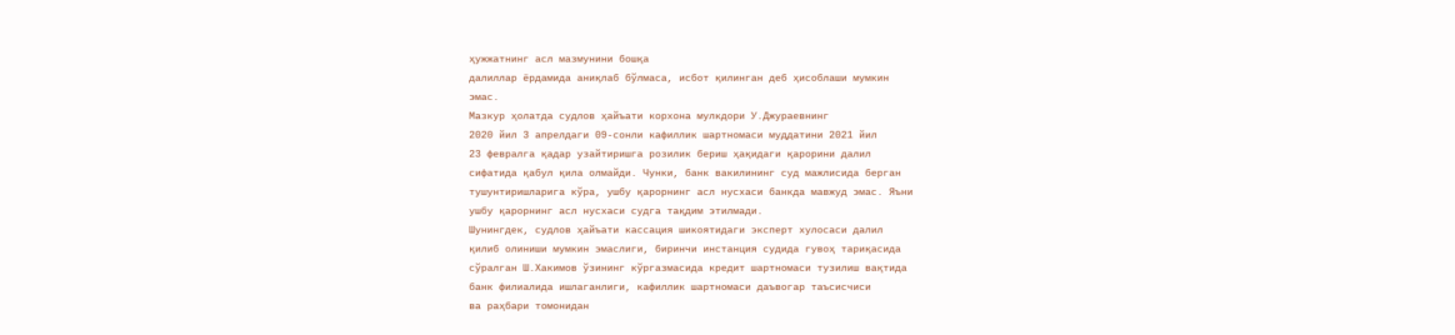ҳужжатнинг асл мазмунини бошқа
далиллар ёрдамида аниқлаб бўлмаса, исбот қилинган деб ҳисоблаши мумкин
эмас.
Мазкур ҳолатда судлов ҳайъати корхона мулкдори У.Джураевнинг
2020 йил 3 апрелдаги 09-сонли кафиллик шартномаси муддатини 2021 йил
23 февралга қадар узайтиришга розилик бериш ҳақидаги қарорини далил
сифатида қабул қила олмайди. Чунки, банк вакилининг суд мажлисида берган
тушунтиришларига кўра, ушбу қарорнинг асл нусхаси банкда мавжуд эмас. Яъни
ушбу қарорнинг асл нусхаси судга тақдим этилмади.
Шунингдек, судлов ҳайъати кассация шикоятидаги эксперт хулосаси далил
қилиб олиниши мумкин эмаслиги, биринчи инстанция судида гувоҳ тариқасида
сўралган Ш.Хакимов ўзининг кўргазмасида кредит шартномаси тузилиш вақтида
банк филиалида ишлаганлиги, кафиллик шартномаси даъвогар таъсисчиси
ва раҳбари томонидан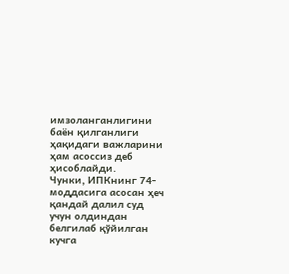имзоланганлигини баён қилганлиги ҳақидаги важларини
ҳам асоссиз деб ҳисоблайди.
Чунки, ИПКнинг 74-моддасига асосан ҳеч қандай далил суд учун олдиндан
белгилаб қўйилган кучга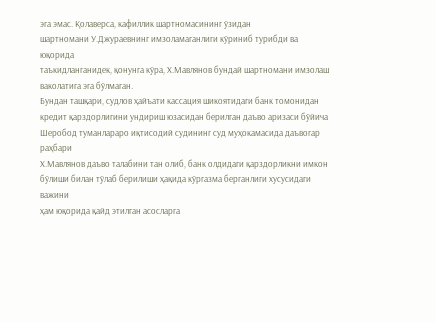эга эмас. Қолаверса, кафиллик шартномасининг ўзидан
шартномани У.Джураевнинг имзоламаганлиги кўриниб турибди ва юқорида
таъкидланганидек, қонунга кўра, Х.Мавлянов бундай шартномани имзолаш
ваколатига эга бўлмаган.
Бундан ташқари, судлов ҳайъати кассация шикоятидаги банк томонидан
кредит қарздорлигини ундириш юзасидан берилган даъво аризаси бўйича
Шеробод туманлараро иқтисодий судининг суд муҳокамасида даъвогар раҳбари
Х.Мавлянов даъво талабини тан олиб, банк олдидаги қарздорликни имкон
бўлиши билан тўлаб берилиши ҳақида кўргазма берганлиги хусусидаги важини
ҳам юқорида қайд этилган асосларга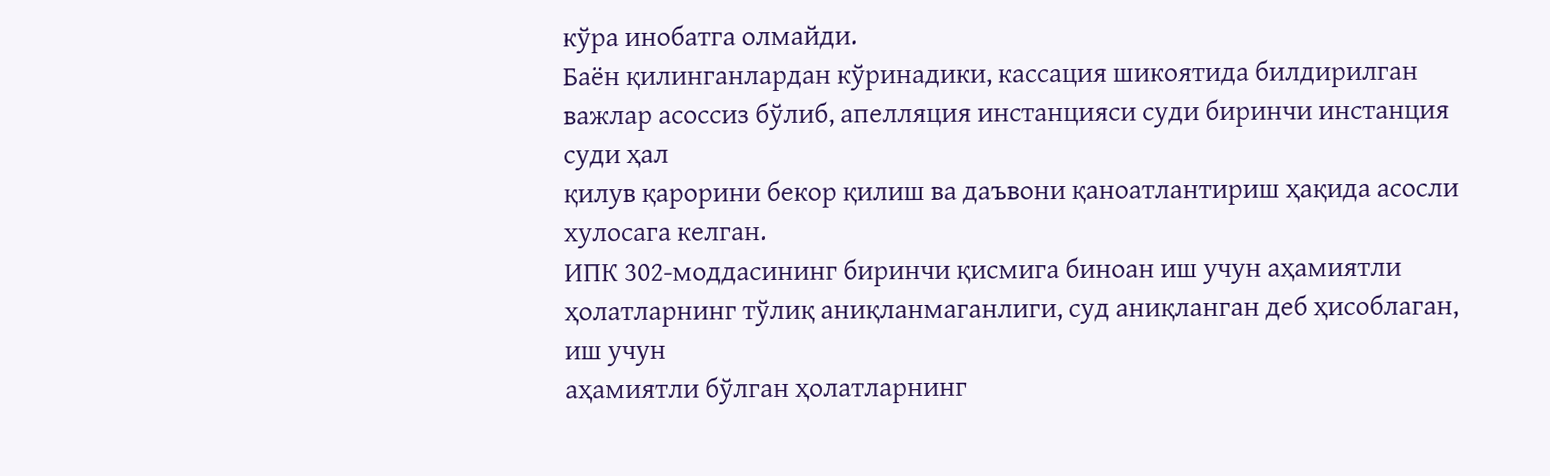кўра инобатга олмайди.
Баён қилинганлардан кўринадики, кассация шикоятида билдирилган
важлар асоссиз бўлиб, апелляция инстанцияси суди биринчи инстанция суди ҳал
қилув қарорини бекор қилиш ва даъвони қаноатлантириш ҳақида асосли
хулосага келган.
ИПК 302-моддасининг биринчи қисмига биноан иш учун аҳамиятли
ҳолатларнинг тўлиқ аниқланмаганлиги, суд аниқланган деб ҳисоблаган, иш учун
аҳамиятли бўлган ҳолатларнинг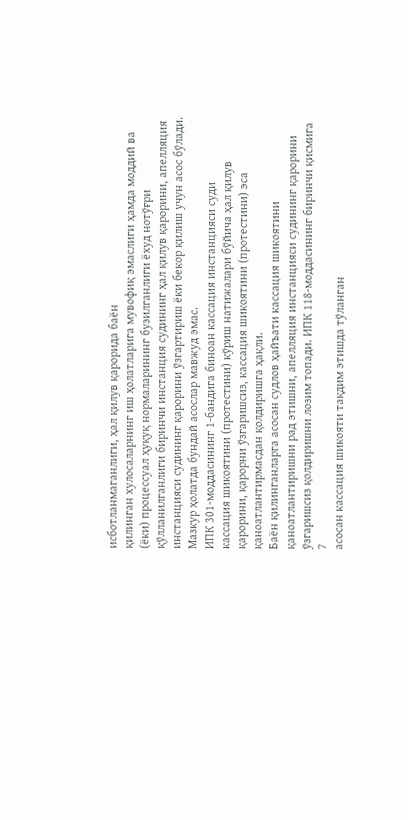исботланмаганлиги, ҳал қилув қарорида баён
қилинган хулосаларнинг иш ҳолатларига мувофиқ эмаслиги ҳамда моддий ва
(ёки) процессуал ҳуқуқ нормаларининг бузилганлиги ёхуд нотўғри
қўлланилганлиги биринчи инстанция судининг ҳал қилув қарорини, апелляция
инстанцияси судининг қарорини ўзгартириш ёки бекор қилиш учун асос бўлади.
Мазкур ҳолатда бундай асослар мавжуд эмас.
ИПК 301-моддасининг 1-бандига биноан кассация инстанцияси суди
кассация шикоятини (протестини) кўриш натижалари бўйича ҳал қилув
қарорини, қарорни ўзгаришсиз, кассация шикоятини (протестини) эса
қаноатлантирмасдан қолдиришга ҳақли.
Баён қилинганларга асосан судлов ҳайъати кассация шикоятини
қаноатлантиришни рад этишни, апелляция инстанцияси судининг қарорини
ўзгаришсиз қолдиришни лозим топади. ИПК 118-моддасининг биринчи қисмига
7
асосан кассация шикояти тақдим этишда тўланган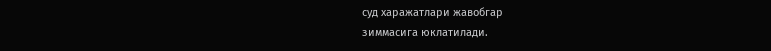суд харажатлари жавобгар
зиммасига юклатилади.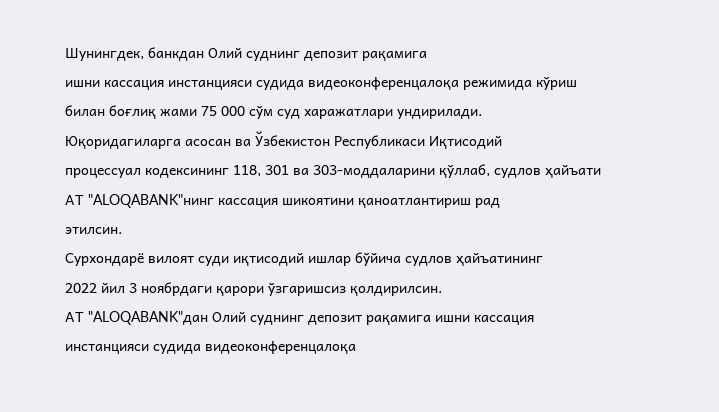Шунингдек, банкдан Олий суднинг депозит рақамига
ишни кассация инстанцияси судида видеоконференцалоқа режимида кўриш
билан боғлиқ жами 75 000 сўм суд харажатлари ундирилади.
Юқоридагиларга асосан ва Ўзбекистон Республикаси Иқтисодий
процессуал кодексининг 118, 301 ва 303-моддаларини қўллаб, судлов ҳайъати
АТ "ALOQABANK"нинг кассация шикоятини қаноатлантириш рад
этилсин.
Сурхондарё вилоят суди иқтисодий ишлар бўйича судлов ҳайъатининг
2022 йил 3 ноябрдаги қарори ўзгаришсиз қолдирилсин.
АТ "ALOQABANK"дан Олий суднинг депозит рақамига ишни кассация
инстанцияси судида видеоконференцалоқа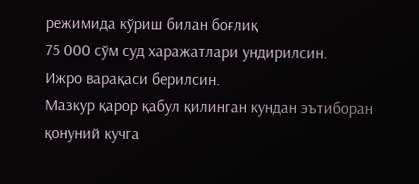режимида кўриш билан боғлиқ
75 000 сўм суд харажатлари ундирилсин.
Ижро варақаси берилсин.
Мазкур қарор қабул қилинган кундан эътиборан қонуний кучга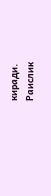киради.
Раислик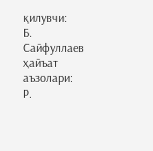қилувчи:
Б. Сайфуллаев
ҳайъат аъзолари:
Р.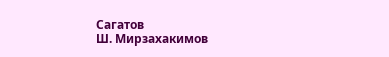Сагатов
Ш. Мирзахакимов